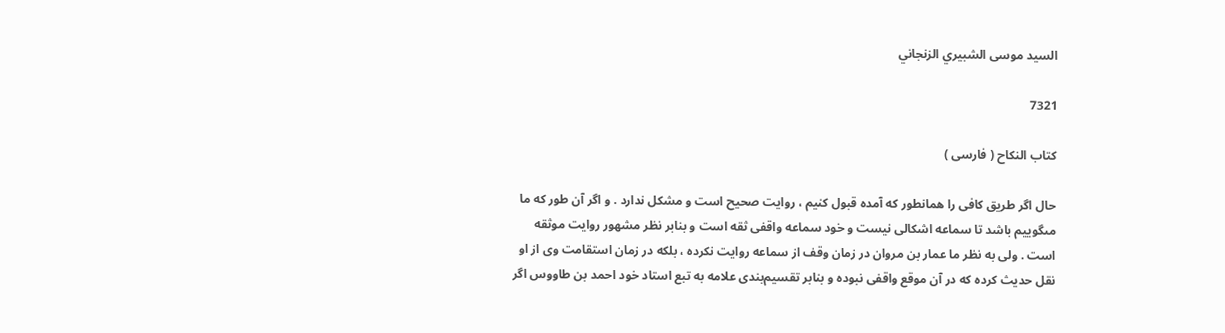السيد موسى الشبيري الزنجاني

7321

كتاب النكاح ( فارسى )

حال اگر طريق كافى را همانطور كه آمده قبول كنيم ، روايت صحيح است و مشكل ندارد . و اگر آن طور كه ما مىگوييم باشد تا سماعه اشكالى نيست و خود سماعه واقفى ثقه است و بنابر نظر مشهور روايت موثقه است . ولى به نظر ما عمار بن مروان در زمان وقف از سماعه روايت نكرده ، بلكه در زمان استقامت وى از او نقل حديث كرده كه در آن موقع واقفى نبوده و بنابر تقسيم‌بندى علامه به تبع استاد خود احمد بن طاووس اگر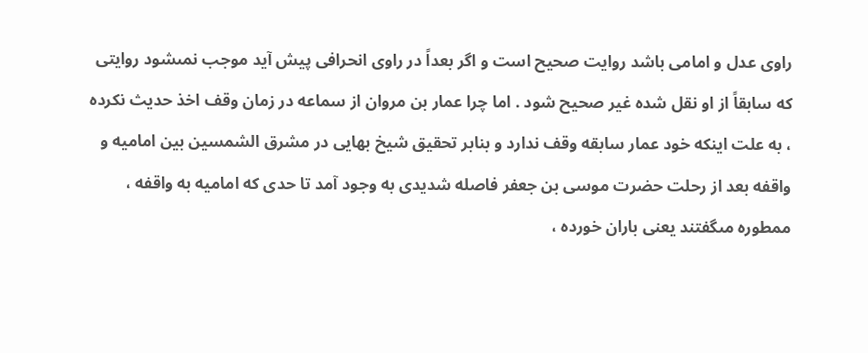راوى عدل و امامى باشد روايت صحيح است و اگر بعداً در راوى انحرافى پيش آيد موجب نمىشود روايتى كه سابقاً از او نقل شده غير صحيح شود . اما چرا عمار بن مروان از سماعه در زمان وقف اخذ حديث نكرده ، به علت اينكه خود عمار سابقه وقف ندارد و بنابر تحقيق شيخ بهايى در مشرق الشمسين بين اماميه و واقفه بعد از رحلت حضرت موسى بن جعفر فاصله شديدى به وجود آمد تا حدى كه اماميه به واقفه ، ممطوره مىگفتند يعنى باران خورده ،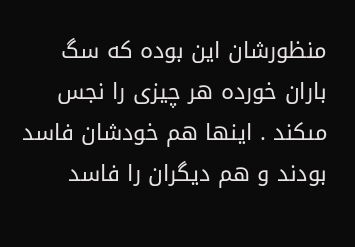منظورشان اين بوده كه سگ باران خورده هر چيزى را نجس مىكند . اينها هم خودشان فاسد بودند و هم ديگران را فاسد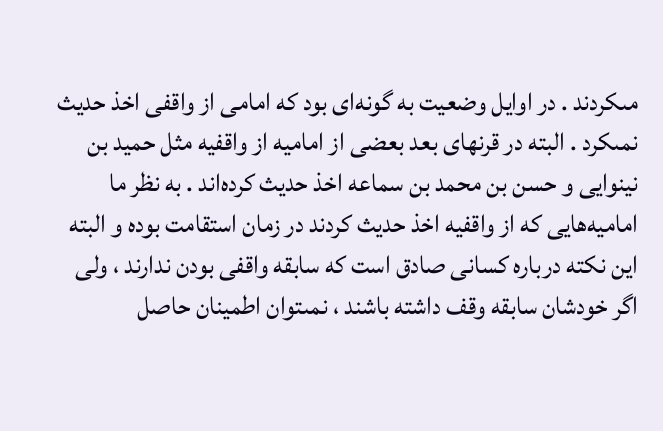مىكردند . در اوايل وضعيت به گونه‌اى بود كه امامى از واقفى اخذ حديث نمىكرد . البته در قرنهاى بعد بعضى از اماميه از واقفيه مثل حميد بن نينوايى و حسن بن محمد بن سماعه اخذ حديث كرده‌اند . به نظر ما اماميه‌هايى كه از واقفيه اخذ حديث كردند در زمان استقامت بوده و البته اين نكته درباره كسانى صادق است كه سابقه واقفى بودن ندارند ، ولى اگر خودشان سابقه وقف داشته باشند ، نمىتوان اطمينان حاصل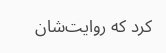كرد كه روايت‌شان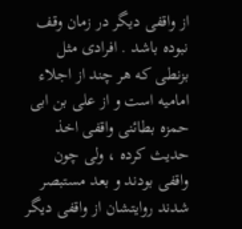از واقفى ديگر در زمان وقف نبوده باشد . افرادى مثل بزنطى كه هر چند از اجلاء اماميه است و از على بن ابى حمزه بطائنى واقفى اخذ حديث كرده ، ولى چون واقفى بودند و بعد مستبصر شدند روايتشان از واقفى ديگر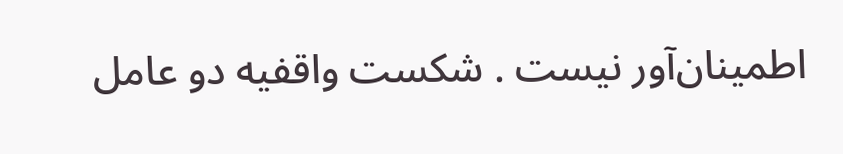اطمينان‌آور نيست . شكست واقفيه دو عامل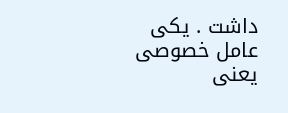داشت . يكى عامل خصوصى يعنى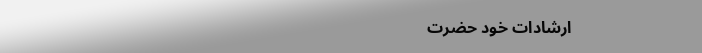ارشادات خود حضرت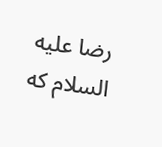رضا عليه السلام كه